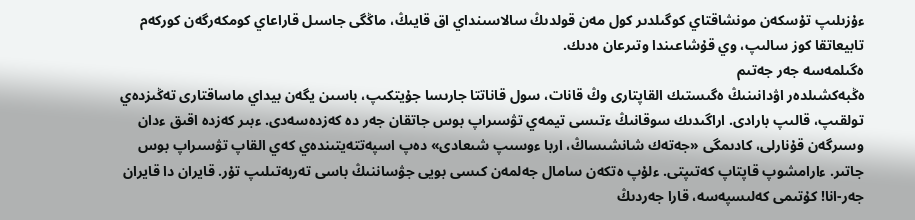ءۇزىلىپ تۇسكەن مونشاقتاي كوگىلدىر كول مەن قولدىڭ سالاسىنداي اق قايىڭ، ماڭگى جاسىل قاراعاي كومكەرگەن كوركەم تابيعاتقا كوز سالىپ، وي قۇشاعىندا وتىرعان ەدىك.
ەگىلمەسە جەر جەتىم
ەڭبەكشىلدەر اۋدانىنىڭ ەگىستىك القاپتارى وڭ قانات، سول قاناتتا جارىسا جۇيتكىپ، باسىن يگەن بيداي ماساقتارى تەڭىزدەي تولقىپ، قالىپ بارادى. اراگىدىك سوقانىڭ ءتىسى تيمەي تۋسىراپ بوس جاتقان جەر دە كەزدەسەدى. ءبىر كەزدە اقىق ءدان وسىرگەن قۇنارلى، كادىمگى «جەتەك شانشىساڭ، اربا ءوسىپ شىعادى» دەپ اسپەتتەيتىندەي كەي القاپ تۋسىراپ بوس جاتىر. ءارامشوپ قاپتاپ كەتىپتى. ءلۇپ ەتكەن سامال جەلمەن كىسى بويى جۋساننىڭ باسى تەربەتىلىپ تۇر. قايران دا قايران جەر-انا! كۇتىمى كەلىسپەسە، قارا جەردىڭ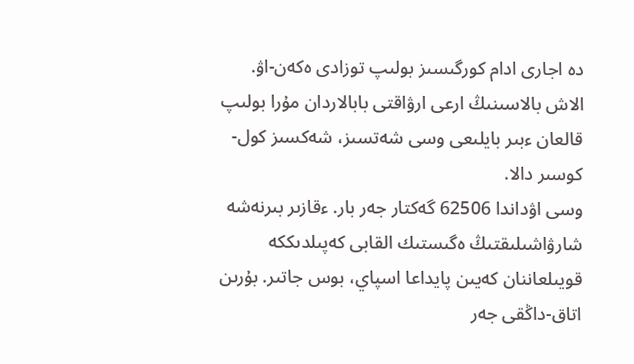دە اجارى ادام كورگىسىز بولىپ توزادى ەكەن-اۋ. الاش بالاسىنىڭ ارعى ارۋاقتى بابالاردان مۇرا بولىپ قالعان ءبىر بايلىعى وسى شەتسىز، شەكسىز كول-كوسىر دالا.
وسى اۋداندا 62506 گەكتار جەر بار. ءقازىر بىرنەشە شارۋاشىلىقتىڭ ەگىستىك القابى كەپىلدىككە قويىلعاننان كەيىن پايداعا اسپاي، بوس جاتىر. بۇرىن اتاق-داڭقى جەر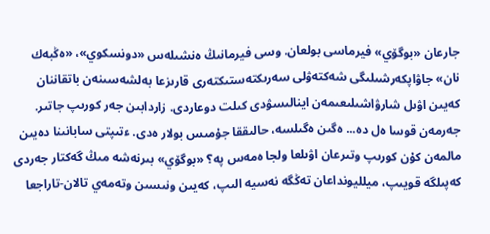جارعان «بوگۆي» فيرماسى بولعان. وسى فيرمانىڭ ەنشىلەس «دونسكوي»، «ەڭبەك نان» جاۋاپكەرشىلىگى شەكتەۋلى سەرىكتەستىكتەرى قارىزعا بەلشەسىنەن باتقاننان كەيىن اۋىل شارۋاشىلىعىمەن اينالىسۋدى كىلت دوعاردى. زاردابىن جەر كورىپ جاتىر. جەرمەن قوسا ەل دە... ەگىن ەگىلسە، حالىققا جۇمىس بولار ەدى. ءتىپتى سابانىنا دەيىن مالمەن كۇن كورىپ وتىرعان اۋىلعا ولجا ەمەس پە؟ «بوگۆي» بىرنەشە مىڭ گەكتار جەردى كەپىلگە قويىپ، ميلليونداعان تەڭگە نەسيە الىپ، كەيىن ونىسىن وتەمەي تالان-تاراجعا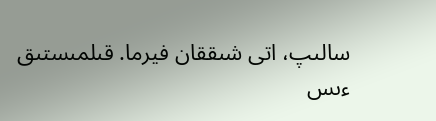سالىپ، اتى شىققان فيرما. قىلمىستىق ءىس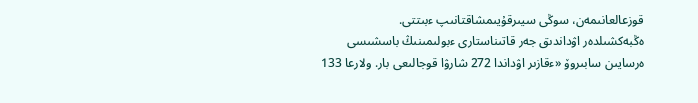قوزعالعانىمەن، سوڭى سيىرقۇيىمشاقتانىپ ءبىتتى.
ەڭبەكشىلدەر اۋداندىق جەر قاتىناستارى ءبولىمىنىڭ باسشىسى ەرسايىن سابىروۆ «ءقازىر اۋداندا 272 شارۋا قوجالىعى بار. ولارعا 133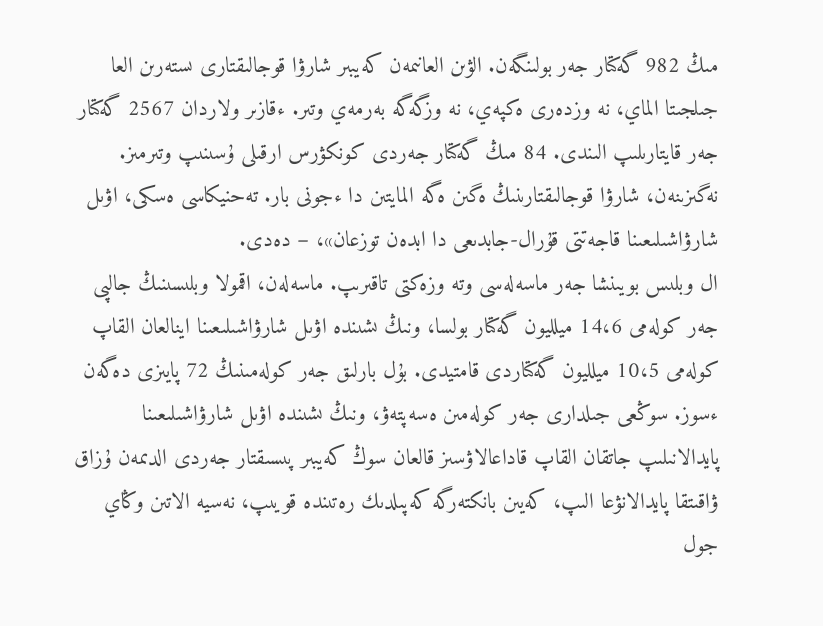مىڭ 982 گەكتار جەر بولىنگەن. الۋىن العانىمەن كەيبىر شارۋا قوجالىقتارى ىستەرىن العا جىلجىتا الماي، نە وزدەرى ەكپەي، نە وزگەگە بەرمەي وتىر. ءقازىر ولاردان 2567 گەكتار جەر قايتارىلىپ الىندى. 84 مىڭ گەكتار جەردى كونكۋرس ارقىلى ۇسىنىپ وتىرمىز. نەگىزىنەن، شارۋا قوجالىقتارىنىڭ ەگىن ەگە المايتىن دا ءجونى بار. تەحنيكاسى ەسكى، اۋىل شارۋاشىلىعىنا قاجەتتى قۇرال-جابدىعى دا ابدەن توزعان»، – دەدى.
ال وبلىس بويىنشا جەر ماسەلەسى وتە وزەكتى تاقىرىپ. ماسەلەن، اقمولا وبلىسىنىڭ جالپى جەر كولەمى 14،6 ميلليون گەكتار بولسا، ونىڭ ىشىندە اۋىل شارۋاشىلىعىنا اينالعان القاپ كولەمى 10،5 ميلليون گەكتاردى قامتيدى. بۇل بارلىق جەر كولەمىنىڭ 72 پايىزى دەگەن ءسوز. سوڭعى جىلدارى جەر كولەمىن ەسەپتەۋ، ونىڭ ىشىندە اۋىل شارۋاشىلىعىنا پايدالانىلىپ جاتقان القاپ قاداعالاۋسىز قالعان سوڭ كەيبىر پىسىقتار جەردى الدىمەن ۇزاق ۋاقىتقا پايدالانۋعا الىپ، كەيىن بانكتەرگە كەپىلدىك رەتىندە قويىپ، نەسيە الاتىن وڭاي جول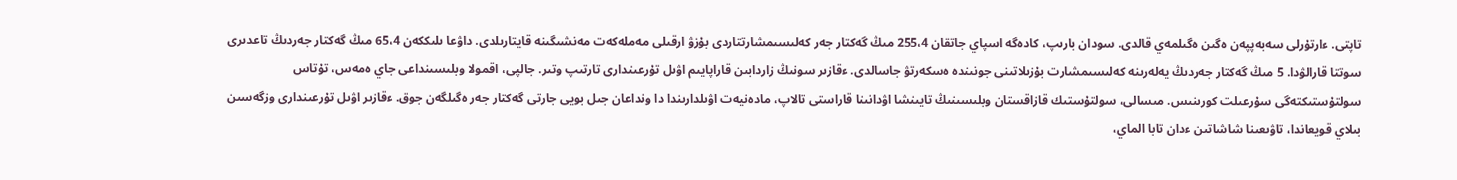تاپتى. ءارتۇرلى سەبەپپەن ەگىن ەگىلمەي قالدى. سودان بارىپ، كادەگە اسپاي جاتقان 255،4 مىڭ گەكتار جەر كەلىسىمشارتتاردى بۇزۋ ارقىلى مەملەكەت مەنشىگىنە قايتارىلدى. داۋعا ىلىككەن 65،4 مىڭ گەكتار جەردىڭ تاعدىرى سوتتا قارالۋدا. 5 مىڭ گەكتار جەردىڭ يەلەرىنە كەلىسىمشارت بۇزىلاتىنى جونىندە ەسكەرتۋ جاسالدى. ءقازىر سونىڭ زاردابىن قاراپايىم اۋىل تۇرعىندارى تارتىپ وتىر. جالپى، اقمولا وبلىسىنداعى جاي ەمەس، تۇتاس سولتۇستىكتەگى سۇرعىلت كورىنىس. مىسالى، سولتۇستىك قازاقستان وبلىسىنىڭ تايىنشا اۋدانىنا قاراستى تالاپ، مادەنيەت اۋىلدارىندا دا ونداعان جىل بويى جارتى گەكتار جەر ەگىلگەن جوق. ءقازىر اۋىل تۇرعىندارى وزگەسىن بىلاي قويعاندا، تاۋىعىنا شاشاتىن ءدان تابا الماي،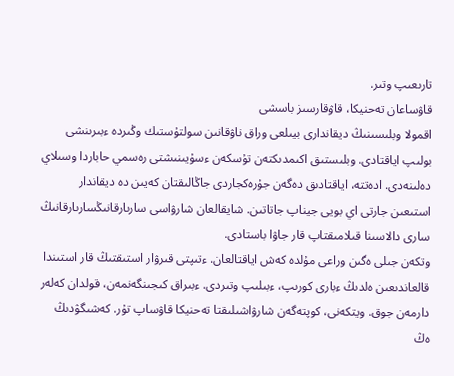تارىعىپ وتىر.
قاۋساعان تەحنيكا، قاۋقارسىز باسشى
اقمولا وبلىسىنىڭ ديقاندارى بيىلعى وراق ناۋقانىن سولتۇستىك وڭىردە ءبىرىنشى بولىپ اياقتادى. وبلىستىق اكىمدىكتەن تۇسكەن ءسۇيىنىشتى رەسمي حاباردا وسىلاي دەلىنەدى. ادەتتە، اياقتادىق دەگەن جۇرەكجاردى جاڭالىقتان كەيىن دە ديقاندار استىعىن جارتى اي بويى جيناپ جاتاتىن. شايقالعان شارۋاسى سارىارقانىڭسارىارقانىڭ سارى دالاسىنا قىلامىقتاپ قار جاۋا باستادى.
وتكەن جىلى ەگىن وراعى مۇلدە كەش اياقتالعان. ءتىپتى قىرۋار استىقتىڭ قار استىندا قالعاندىعىن ەلدىڭ ءبارى كورىپ، ءبىلىپ وتىردى. ءبىراق كىجىنگەنمەن، قولدان كەلەر دارمەن جوق. ويتكەنى، كوپتەگەن شارۋاشىلىقتا تەحنيكا قاۋساپ تۇر. كەشىگۋدىڭ ەڭ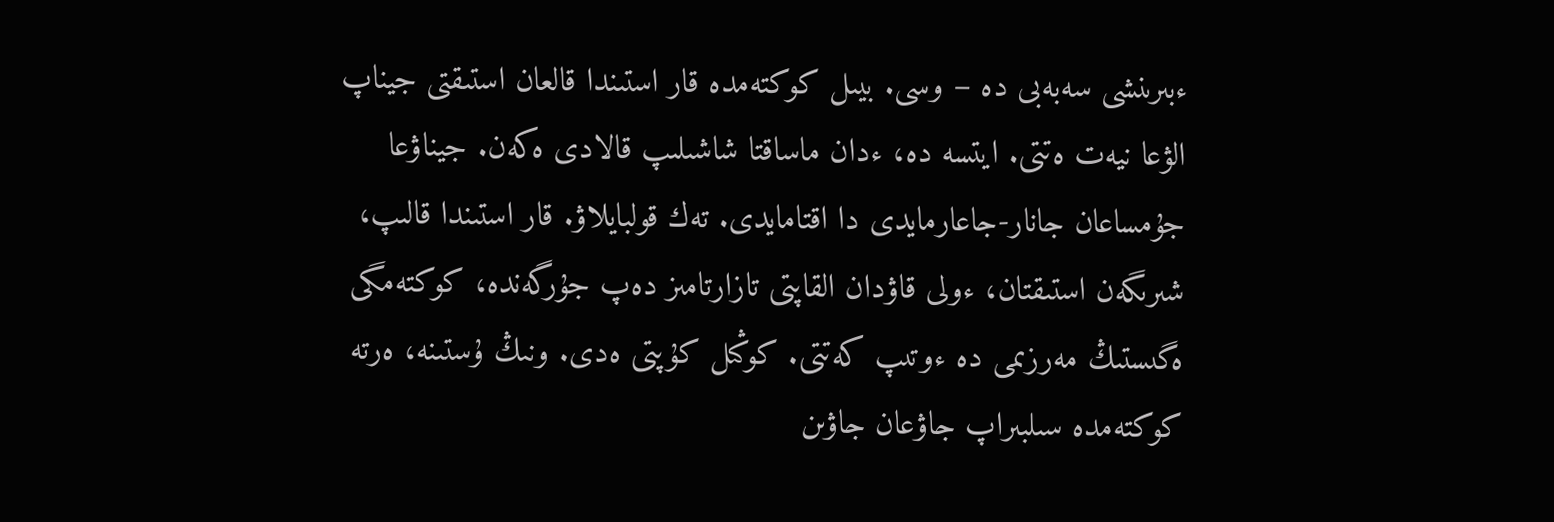ءبىرىنشى سەبەبى دە – وسى. بيىل كوكتەمدە قار استىندا قالعان استىقتى جيناپ الۋعا نيەت ەتتى. ايتسە دە، ءدان ماساقتا شاشىلىپ قالادى ەكەن. جيناۋعا جۇمساعان جانار-جاعارمايدى دا اقتامايدى. تەك قولبايلاۋ. قار استىندا قالىپ، شىرىگەن استىقتان، ءولى قاۋدان القاپتى تازارتامىز دەپ جۇرگەندە، كوكتەمگى ەگىستىڭ مەرزىمى دە ءوتىپ كەتتى. كوڭىل كۇپتى ەدى. ونىڭ ۇستىنە، ەرتە كوكتەمدە سىلبىراپ جاۋعان جاۋىن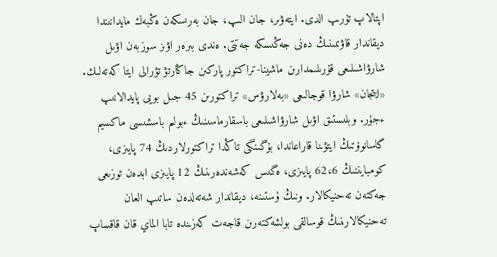اپتالاپ تۇرىپ الدى. ايتەۋىر، جان الىپ، جان بەرىسكەن ەڭبەك مايدانىندا ديقاندار قاۋىمىنىڭ دەنى جەڭىسكە جەتتى. ەندى بىرەر اۋىز سوزبەن اۋىل شارۋاشىلىعى قۇرىلىمدارىن ماشينا-تراكتور پاركىن جاڭارتۋ تۋرالى ايتا كەتەلىك. «ايتجان» شارۋا قوجالىعى «بەلارۋس» تراكتورىن 45 جىل بويى پايدالانىپ ءجۇر. وبلىستىق اۋىل شارۋاشىلىعى باسقارماسىنىڭ ءبولىم باسشىسى ماكسيم گاسانوۆتىڭ ايتۋىنا قاراعاندا، بۇگىنگى تاڭدا تراكتورلاردىڭ 74 پايىزى، كومبايننىڭ 62،6 پايىزى، ەگىس كەشەندەرىنىڭ 12 پايىزى ابدەن توزىعى جەكتەن تەحنيكالار. ونىڭ ۇستىنە، ديقاندار شەتەلدەن ساتىپ العان تەحنيكالارىنىڭ قوسالقى بولشەكتەرىن قاجەت كەزىندە تابا الماي قان قاقساپ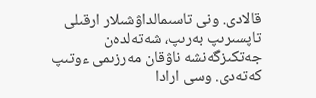قالادى. ونى تاسىمالداۋشىلار ارقىلى تاپسىرىپ بەرىپ، شەتەلدەن جەتكىزگەنشە ناۋقان مەرزىمى ءوتىپ كەتەدى. وسى ارادا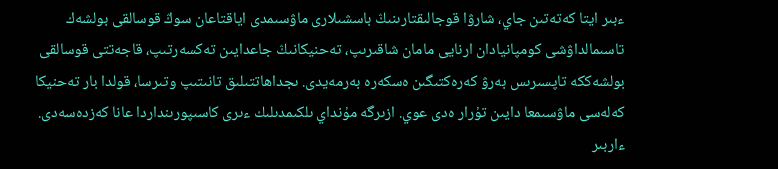ءبىر ايتا كەتەتىن جاي، شارۋا قوجالىقتارىنىڭ باسشىلارى ماۋسىمدى اياقتاعان سوڭ قوسالقى بولشەك تاسىمالداۋشى كومپانيادان ارنايى مامان شاقىرىپ، تەحنيكانىڭ جاعدايىن تەكسەرتىپ، قاجەتتى قوسالقى بولشەككە تاپسىرىس بەرۋ كەرەكتىگىن ەسكەرە بەرمەيدى. ىجداھاتتىلىق تانىتىپ وتىرسا، قولدا بار تەحنيكا كەلەسى ماۋسىمعا دايىن تۇرار ەدى عوي. ازىرگە مۇنداي ىلكىمدىلىك ءىرى كاسىپورىنداردا عانا كەزدەسەدى.
ءاربىر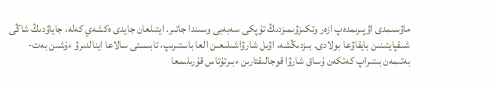ماۋسىمدى اۋپىرىمدەپ ازەر وتكىزۋىمىزدىڭ تۇپكى سەبەبى وسىندا جاتىر. ايتىلعان جايدى ەكشەي كەلە، جاياۋدىڭ شاڭى شىقپايتىنىن بايقاۋعا بولادى. بىزدىڭشە، اۋىل شارۋاشىلىعىن العا باستىرىپ، تابىستى سالاعا اينالدىرۋ ءۇشىن بەت-بەتىمەن بىتىراپ كەتكەن ۇساق شارۋا قوجالىقتارىن ءبىرتۇتاس قۇرىلىمعا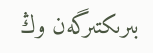بىرىكتىرگەن وڭ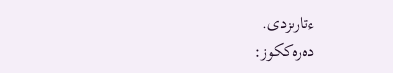ءتارىزدى.
دەرەككوز: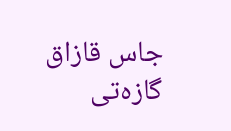جاس قازاق گازەتى